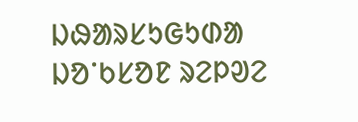ᱡᱷᱟᱨᱥᱩᱜᱩᱰᱟ ᱡᱚᱸᱠᱥᱚᱱ ᱨᱮᱞᱣᱮ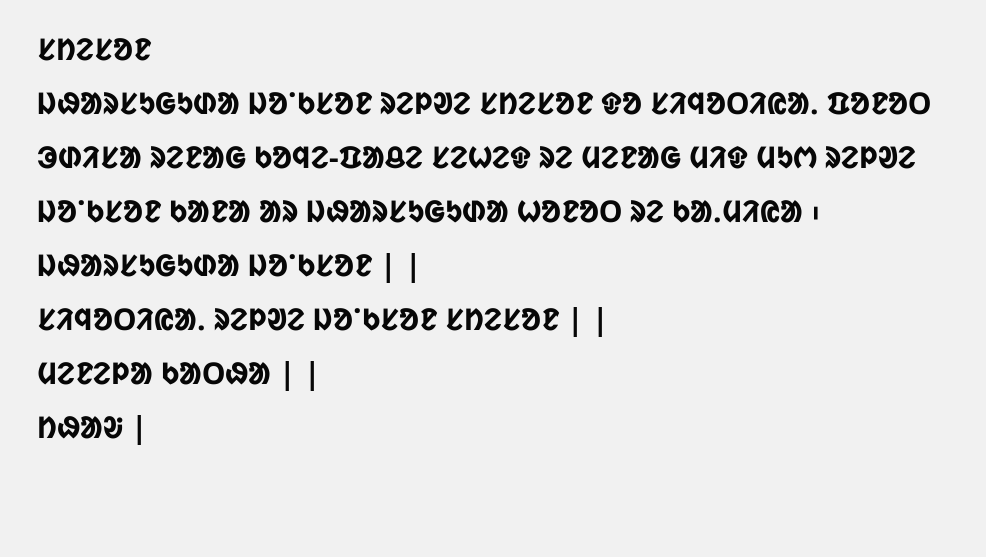ᱥᱴᱮᱥᱚᱱ
ᱡᱷᱟᱨᱥᱩᱜᱩᱰᱟ ᱡᱚᱸᱠᱥᱚᱱ ᱨᱮᱞᱣᱮ ᱥᱴᱮᱥᱚᱱ ᱫᱚ ᱥᱤᱧᱚᱛᱤᱭᱟᱹ ᱯᱚᱱᱚᱛ ᱳᱰᱤᱥᱟ ᱨᱮᱱᱟᱜ ᱠᱚᱧᱮ-ᱯᱟᱪᱮ ᱥᱮᱦᱮᱫ ᱨᱮ ᱢᱮᱱᱟᱜ ᱢᱤᱫ ᱢᱩᱬ ᱨᱮᱞᱣᱮ ᱡᱚᱸᱠᱥᱚᱱ ᱠᱟᱱᱟ ᱟᱨ ᱡᱷᱟᱨᱥᱩᱜᱩᱰᱟ ᱦᱚᱱᱚᱛ ᱨᱮ ᱠᱟᱹᱢᱤᱭᱟ ᱾
ᱡᱷᱟᱨᱥᱩᱜᱩᱰᱟ ᱡᱚᱸᱠᱥᱚᱱ | |
ᱥᱤᱧᱚᱛᱤᱭᱟᱹ ᱨᱮᱞᱣᱮ ᱡᱚᱸᱠᱥᱚᱱ ᱥᱴᱮᱥᱚᱱ | |
ᱢᱮᱱᱮᱞᱟ ᱠᱟᱛᱷᱟ | |
ᱴᱷᱟᱶ |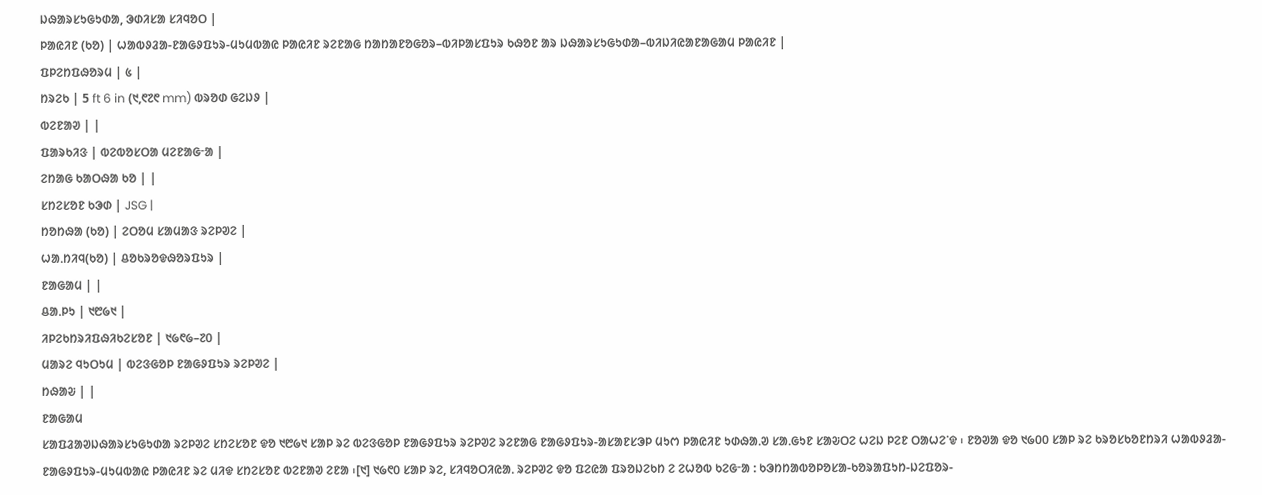ᱡᱷᱟᱨᱥᱩᱜᱩᱰᱟ, ᱳᱰᱤᱥᱟ ᱥᱤᱧᱚᱛ |
ᱞᱟᱭᱤᱱ (ᱠᱚ) | ᱦᱟᱵᱽᱲᱟ-ᱱᱟᱜᱽᱯᱩᱨ-ᱢᱩᱢᱵᱟᱭ ᱞᱟᱭᱤᱱ ᱨᱮᱱᱟᱜ ᱴᱟᱴᱟᱱᱚᱜᱚᱨ–ᱵᱤᱞᱟᱥᱯᱩᱨ ᱠᱷᱚᱱ ᱟᱨ ᱡᱷᱟᱨᱥᱩᱜᱩᱰᱟ–ᱵᱤᱡᱤᱭᱟᱱᱟᱜᱟᱢ ᱞᱟᱭᱤᱱ |
ᱯᱞᱮᱴᱯᱷᱚᱨᱢ | ᱕ |
ᱴᱨᱮᱠ | 5 ft 6 in (᱑,᱖᱗᱖ mm) ᱵᱨᱚᱰ ᱜᱮᱡᱽ |
ᱵᱮᱱᱟᱣ | |
ᱯᱟᱨᱠᱤᱝ | ᱵᱮᱵᱚᱥᱛᱟ ᱢᱮᱱᱟᱜᱼᱟ |
ᱮᱴᱟᱜ ᱠᱟᱛᱷᱟ ᱠᱚ | |
ᱥᱴᱮᱥᱚᱱ ᱠᱳᱰ | JSG |
ᱴᱚᱴᱷᱟ (ᱠᱚ) | ᱮᱛᱚᱢ ᱥᱟᱢᱟᱝ ᱨᱮᱞᱣᱮ |
ᱦᱟᱹᱴᱤᱧ(ᱠᱚ) | ᱪᱚᱠᱨᱚᱫᱷᱚᱨᱯᱩᱨ |
ᱱᱟᱜᱟᱢ | |
ᱪᱟᱹᱞᱩ | ᱑᱘᱙᱑ |
ᱤᱞᱮᱠᱴᱨᱤᱯᱷᱤᱠᱮᱥᱚᱱ | ᱑᱙᱖᱙–᱗᱐ |
ᱢᱟᱨᱮ ᱧᱩᱛᱩᱢ | ᱵᱮᱝᱜᱚᱞ ᱱᱟᱜᱽᱯᱩᱨ ᱨᱮᱞᱣᱮ |
ᱴᱷᱟᱶ | |
ᱱᱟᱜᱟᱢ
ᱥᱟᱯᱲᱟᱣᱡᱷᱟᱨᱥᱩᱜᱩᱰᱟ ᱨᱮᱞᱣᱮ ᱥᱴᱮᱥᱚᱱ ᱫᱚ ᱑᱘᱙᱑ ᱥᱟᱞ ᱨᱮ ᱵᱮᱝᱜᱚᱞ ᱱᱟᱜᱽᱯᱩᱨ ᱨᱮᱞᱣᱮ ᱨᱮᱱᱟᱜ ᱱᱟᱜᱽᱯᱩᱨ-ᱟᱥᱟᱱᱥᱳᱞ ᱢᱩᱬ ᱞᱟᱭᱤᱱ ᱩᱰᱷᱟᱹᱣ ᱥᱟᱹᱜᱩᱱ ᱥᱟᱶᱛᱮ ᱦᱮᱡ ᱞᱮᱱ ᱛᱟᱦᱮᱸᱫ ᱾ ᱱᱚᱣᱟ ᱫᱚ ᱑᱙᱐᱐ ᱥᱟᱞ ᱨᱮ ᱠᱨᱚᱥᱠᱚᱱᱴᱨᱤ ᱦᱟᱵᱽᱲᱟ-ᱱᱟᱜᱽᱯᱩᱨ-ᱢᱩᱢᱵᱟᱭ ᱞᱟᱭᱤᱱ ᱨᱮ ᱢᱤᱫ ᱥᱴᱮᱥᱚᱱ ᱵᱮᱱᱟᱣ ᱮᱱᱟ ᱾[᱑] ᱑᱙᱖᱐ ᱥᱟᱞ ᱨᱮ, ᱥᱤᱧᱚᱛᱤᱭᱟᱹ ᱨᱮᱞᱣᱮ ᱫᱚ ᱯᱮᱭᱟ ᱯᱨᱚᱡᱮᱠᱴ ᱮ ᱮᱦᱚᱵ ᱠᱮᱜᱼᱟ : ᱠᱳᱴᱴᱟᱵᱚᱞᱚᱥᱟ-ᱠᱚᱨᱟᱯᱩᱴ-ᱡᱮᱯᱚᱨ-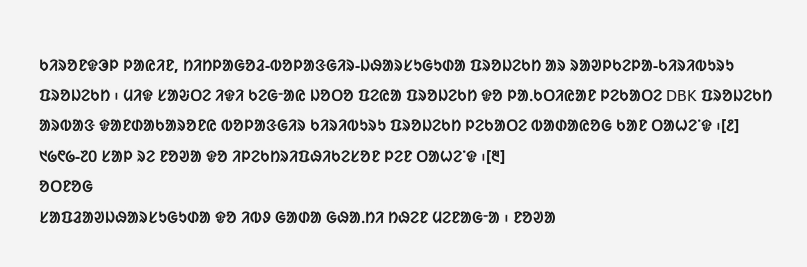ᱠᱤᱨᱚᱱᱫᱳᱞ ᱞᱟᱭᱤᱱ, ᱴᱤᱴᱞᱟᱜᱚᱲ-ᱵᱚᱞᱟᱝᱜᱤᱨ-ᱡᱷᱟᱨᱥᱩᱜᱩᱰᱟ ᱯᱨᱚᱡᱮᱠᱴ ᱟᱨ ᱨᱟᱣᱞᱠᱮᱞᱟ-ᱠᱤᱨᱤᱵᱩᱨᱩ ᱯᱨᱚᱡᱮᱠᱴ ᱾ ᱢᱤᱫ ᱥᱟᱶᱛᱮ ᱤᱫᱤ ᱠᱮᱜᱼᱟᱭ ᱡᱚᱛᱚ ᱯᱮᱭᱟ ᱯᱨᱚᱡᱮᱠᱴ ᱫᱚ ᱞᱟᱹᱠᱛᱤᱭᱟᱱ ᱞᱮᱠᱟᱛᱮ DBK ᱯᱨᱚᱡᱮᱠᱴ ᱟᱨᱵᱟᱝ ᱫᱟᱱᱰᱟᱠᱟᱨᱚᱱᱭ ᱵᱚᱞᱟᱝᱜᱤᱨ ᱠᱤᱨᱤᱵᱩᱨᱩ ᱯᱨᱚᱡᱮᱠᱴ ᱞᱮᱠᱟᱛᱮ ᱵᱟᱰᱟᱭᱚᱜ ᱠᱟᱱ ᱛᱟᱦᱮᱸᱫ ᱾[᱒] ᱑᱙᱖᱙-᱗᱐ ᱥᱟᱞ ᱨᱮ ᱱᱚᱣᱟ ᱫᱚ ᱤᱞᱮᱠᱴᱨᱤᱯᱷᱤᱠᱮᱥᱚᱱ ᱞᱮᱱ ᱛᱟᱦᱮᱸᱫ ᱾[᱓]
ᱚᱛᱱᱚᱜ
ᱥᱟᱯᱲᱟᱣᱡᱷᱟᱨᱥᱩᱜᱩᱰᱟ ᱫᱚ ᱤᱵᱽ ᱜᱟᱰᱟ ᱜᱷᱟᱹᱴᱤ ᱴᱷᱮᱱ ᱢᱮᱱᱟᱜᱼᱟ ᱾ ᱱᱚᱣᱟ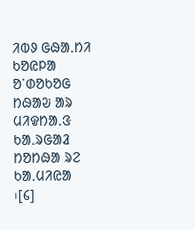ᱤᱵᱽ ᱜᱷᱟᱹᱴᱤ ᱠᱚᱭᱞᱟ ᱚᱸᱰᱚᱠᱚᱜ ᱴᱷᱟᱶ ᱟᱨ ᱢᱤᱫᱴᱟᱹᱝ ᱠᱟᱹᱨᱜᱟᱲ ᱴᱚᱴᱷᱟ ᱨᱮ ᱠᱟᱹᱢᱤᱭᱟ ᱾[᱔]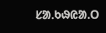ᱥᱟᱹᱠᱷᱭᱟᱹᱛ